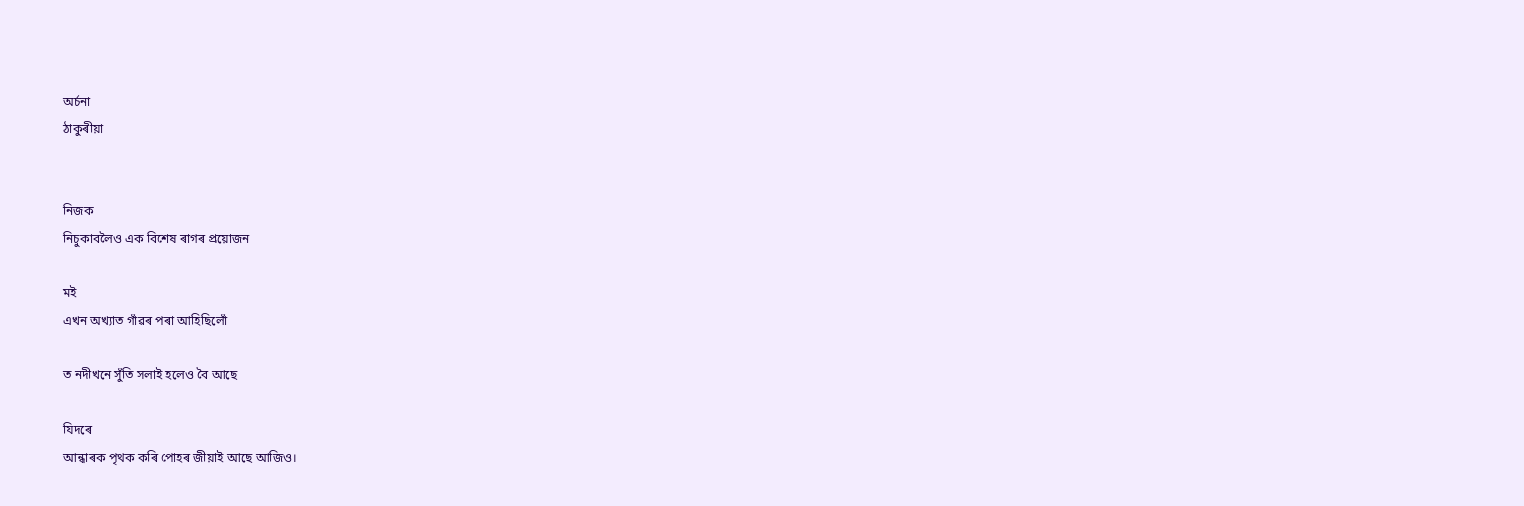অৰ্চনা
ঠাকুৰীয়া


নিজক
নিচুকাবলৈও এক বিশেষ ৰাগৰ প্ৰয়োজন

মই
এখন অখ্যাত গাঁৱৰ পৰা আহিছিলোঁ

ত নদীখনে সুঁতি সলাই হলেও বৈ আছে

যিদৰে
আন্ধাৰক পৃথক কৰি পোহৰ জীয়াই আছে আজিও।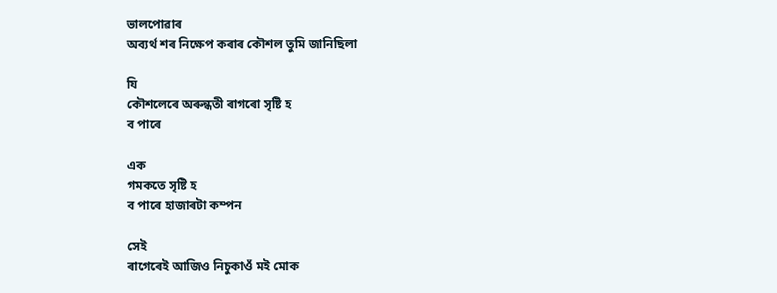ভালপোৱাৰ
অব্যৰ্থ শৰ নিক্ষেপ কৰাৰ কৌশল তুমি জানিছিলা

যি
কৌশলেৰে অৰুন্ধতী ৰাগৰো সৃষ্টি হ
ব পাৰে

এক
গমকতে সৃষ্টি হ
ব পাৰে হাজাৰটা কম্পন

সেই
ৰাগেৰেই আজিও নিচুকাওঁ মই মোক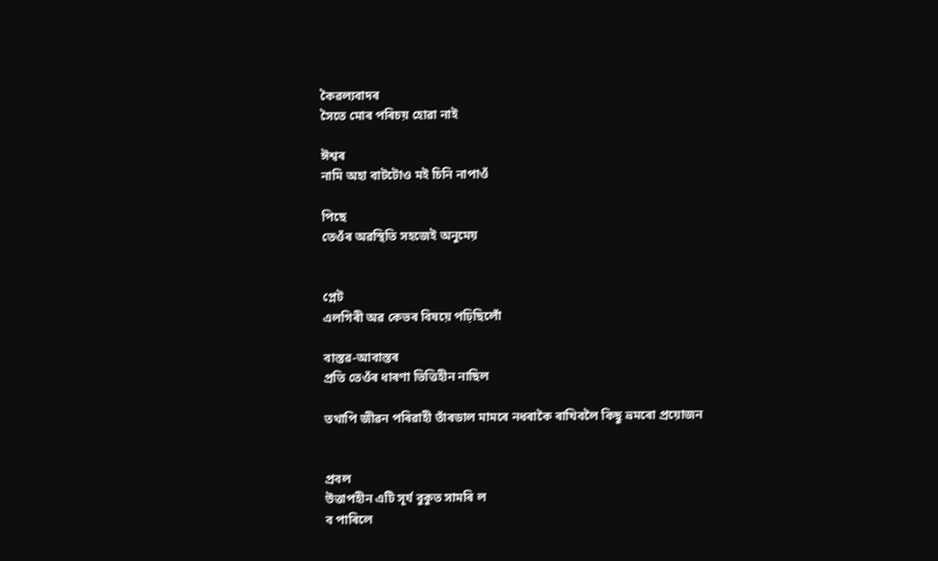কৈৱল্যবাদৰ
সৈতে মোৰ পৰিচয় হোৱা নাই

ঈশ্বৰ
নামি অহা বাটটোও মই চিনি নাপাওঁ

পিছে
তেওঁৰ অৱস্থিতি সহজেই অনুমেয়


প্লেট
এলগিৰী অৱ কেভৰ বিষয়ে পঢ়িছিলোঁ

বাস্তৱ-আবাস্তৰ
প্ৰতি তেওঁৰ ধাৰণা ভিত্তিহীন নাছিল

তথাপি জীৱন পৰিৱাহী তাঁৰডাল মামৰে নধৰাকৈ ৰাখিবলৈ কিছু ভ্ৰমৰো প্ৰয়োজন


প্ৰবল
উত্তাপহীন এটি সূৰ্য বুকুত সামৰি ল
ব পাৰিলে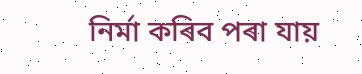নিৰ্মা কৰিব পৰা যায়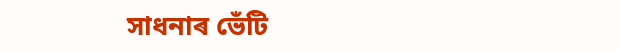সাধনাৰ ভেঁটি